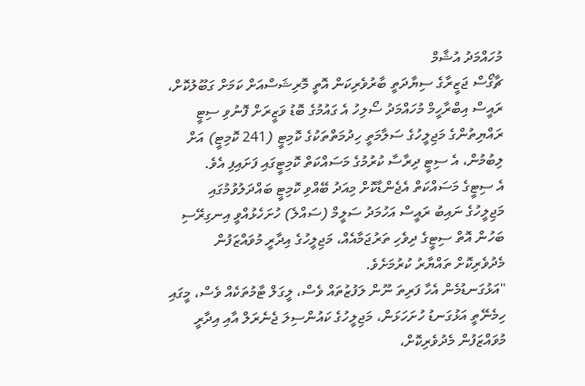މުހައްމަދު އުޝާމް
ޗާގޯސް ޖަޒީރާގެ ސިޔާދަތީ ބާރުވެރިކަން އޮތީ މޮރިޝަސްއަށް ކަމަށް ގަބޫލުކޮށް، ރައީސް އިބްރާހީމް މުހައްމަދު ސޯލިހު އެ ގައުމުގެ ބޮޑު ވަޒީރަށް ފޮނުވި ސިޓީ ރައްޔިތުންގެ މަޖިލީހުގެ ސަލާމަތީ ހިދުމަތްތަކުގެ ކޮމިޓީ (241 ކޮމިޓީ) އަށް ލިބުމުން، އެ ސިޓީ ދިރާސާ ކުރުމުގެ މަސައްކަތް ކޮމިޓީގައި ފަށައިފި އެވެ.
އެ ސިޓީގެ މަސައްކަތް އެޖެންޑާކޮށް މިއަދު ބޭއްވި ކޮމިޓީ ބައްދަލުވުމުގައި މަޖިލީހުގެ ނައިބު ރައީސް އަހުމަދު ސަލީމް (ސައްލެ) ހުށަހެޅުއްވީ އިނގިރޭސި ބަހުން އޮތް ސިޓީގެ ދިވެހި ތަރުޖަމާއެއް، މަޖިލީހުގެ އިދާރީ މުވައްޒަފުން މެދުވެރިކޮށް ތައްޔާރު ކުރުމަށެވެ.
"އަޅުގަނޑުމެން އެހާ ފަރިތަ ނޫން ލަފުޒުތައް ވެސް، ލީގަލް ޓާމުތަކެއް ވެސް، މީގައި ހިމެނޭތީ އަޅުގަނޑު ހުށަހަޅަން، މަޖިލީހުގެ ކައުންސިލަ ޖެނެރަލް އާއި އިދާރީ މުވައްޒަފުން މެދުވެރިކޮށް،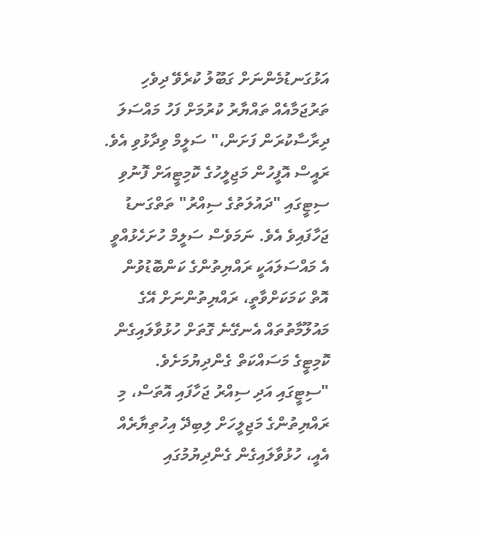އަޅުގަނޑުމެންނަށް ގަބޫލު ކުރެވޭ ދިވެހި ތަރުޖަމާއެއް ތައްޔާރު ކުރުމަށް ފަހު މައްސަލަ ދިރާސާކުރަން ފަށަން،" ސަލީމް ވިދާޅުވި އެވެ.
ރައީސް އޮފީހުން މަޖިލީހުގެ ކޮމިޓީއަށް ފޮނުވި ސިޓީގައި "ދައުލަތުގެ ސިއްރު" ތަތްގަނޑު ޖަހާފައިވެ އެވެ. ނަމަވެސް ސަލީމް ހުށަހެޅުއްވީ އެ މައްސަލައަކީ ރައްޔިތުންގެ ކަންބޮޑުވުން އޮތް ކަމަކަށްވާތީ، ރައްޔިތުންނަށް އޭގެ މައުލޫމާތުތައް އެނގޭނެ ގޮތަށް ހުޅުވާލައިގެން ކޮމިޓީގެ މަސައްކަތް ގެންދިޔުމަށެވެ.
"ސިޓީގައި އަދި ސިއްރު ޖަހާފައި އޮތަސް، މި ރައްޔިތުންގެ މަޖިލީހަށް ލިބިދޭ އިހުތިޔާރެއް އެއީ، ހުޅުވާލައިގެން ގެންދިޔުމުގައި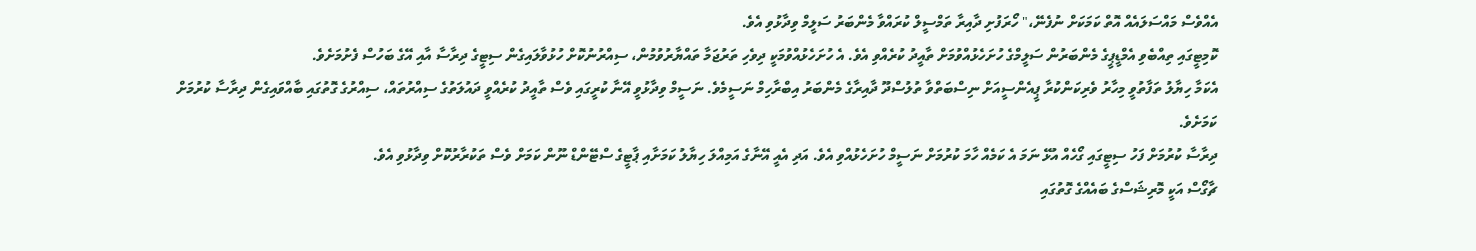އެއްވެސް މައްސަލައެއް އޮތް ކަމަކަށް ނުފެނޭ،" ހޯރަފުށި ދާއިރާ ތަމްސީލް ކުރައްވާ މެންބަރު ސަލީމް ވިދާޅުވި އެވެ.
ކޮމިޓީގައި ތިއްބެވި އެމްޑީޕީގެ މެންބަރުން ސަލީމްގެ ހުށަހެޅުއްވުމަށް ތާއީދު ކުރެއްވި އެވެ. އެ ހުށަހެޅުއްވުމަކީ ދިވެހި ތަރުޖަމާ ތައްޔާރުވުމުން، ސިއްރުނުކޮށް ހުޅުވާލައިގެން ސިޓީގެ ދިރާސާ އާއި އޭގެ ބަހުސް ފެށުމަށެވެ.
އެކަމާ ހިޔާލު ތަފާތުވީ މިހާރު ވެރިކަންކުރާ ޕީއެންސީއަށް ނިސްބަތްވާ ތުލުސްދޫ ދާއިރާގެ މެންބަރު އިބްރާހިމް ނަސީމެވެ. ނަސީމް ވިދާޅުވީ އޭނާ ކުރީގައި ވެސް ތާއީދު ކުރެއްވީ ދައުލަތުގެ ސިއްރުތައް، ސިއްރުގެ ގޮތުގައި ބާއްވައިގެން ދިރާސާ ކުރުމަށް ކަމަށެވެ.
ދިރާސާ ކުރުމަށް ފަހު ސިޓީގައި ގޯހެއް އުޅޭ ނަމަ އެ ކަމެއް ހާމަ ކުރުމަށް ނަސީމް ހުށަހެޅުއްވި އެވެ. އަދި އެއީ އޭނާގެ އަމިއްލަ ހިޔާލު ކަމަށާއި ޕާޓީގެ ސްޓޭންޑް ނޫން ކަމަށް ވެސް ތަކުރާރުކޮށް ވިދާޅުވި އެވެ.
ޗާގޯސް އަކީ މޮރިޝަސްގެ ބައެއްގެ ގޮތުގައި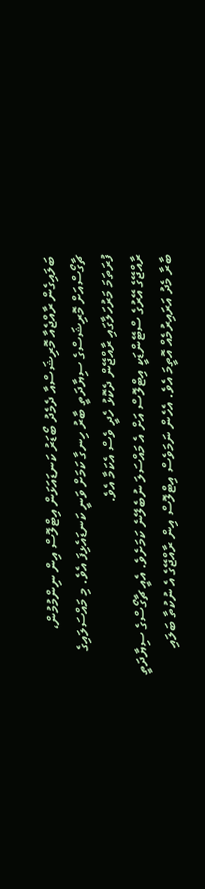ބަލައިގެން ރާއްޖެއާ މޮރިޝަސްއާ ދެމެދު ބޯޑަރު ކަނޑައަޅަން އިޓްލޮސް އިން ނިންމުމުން، ޗާގޯސްއަށް މޮރިޝަސްގެ ސިޔާދަތީ ބާރު ހިނގާ ކަމަށް ވަނީ ކަނޑައެޅިފަ އެވެ. މި މައްސަލައިގެ ފުރަތަމަ މަރުހަލާގައި ރާއްޖޭން ދެކޮޅު ހެދީ ވެސް އެކަމާ އެވެ.
ރާއްޖޭގެ އޭރުގެ ސްޓޭންޑަކީ އިޓްލޮސް އަށް އެ މައްސަލަ ނުބެލޭނެ ކަމަށެވެ. އެއީ ޗާގޯސްގެ ސިޔާދަތީ ބާރާ މެދު އަރައިރުމެއް އޮތީމަ އެވެ. އެހެން ނަމަވެސް އިޓްލޮސް އިން ރާއްޖޭގެ އެ ނުކުތާ ބަލައި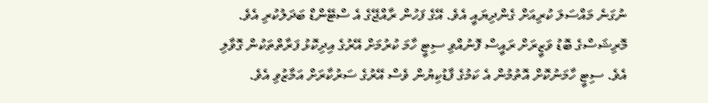ނުގަނެ މައްސަލަ ކުރިއަށް ގެންދިޔައީ އެވެ. އޭގެ ފަހުން ރާއްޖޭގެ އެ ސްޓޭންޑް ބަދަލުކުރި އެވެ.
މޮރިޝަސްގެ ބޮޑު ވަޒީރަށް ރައީސް ފޮނުއްވި ސިޓީ ހާމަ ކުރުމަށް އޭރުގެ އިދިކޮޅު ފަރާތްތަކުން ގޮވާލި އެވެ. ސިޓީ ހާމަނުކޮށް އޮތުމުން އެ ކަމުގެ ފާޑުކިޔުން ވެސް އޭރުގެ ސަރުކާރަށް އަމާޒުވި އެވެ.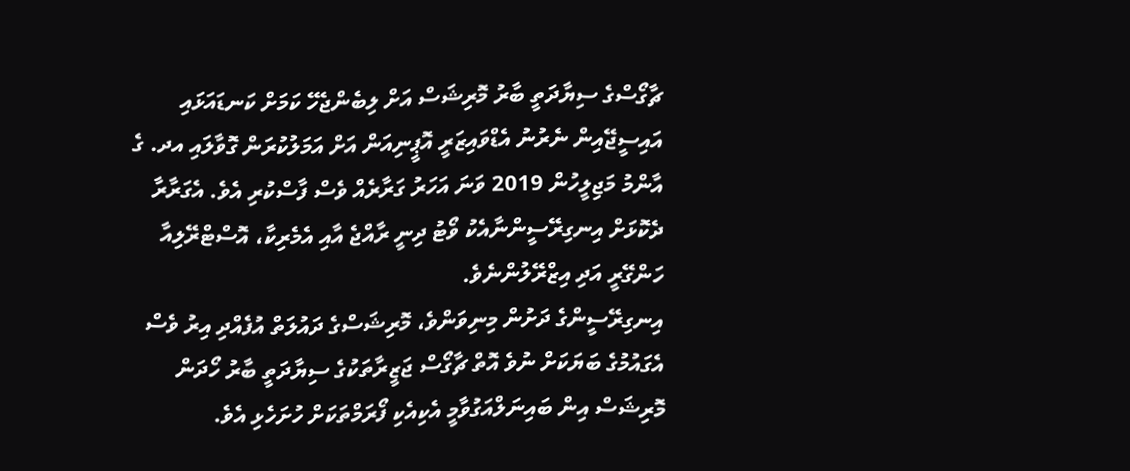ޗާގޯސްގެ ސިޔާދަތީ ބާރު މޮރިޝަސް އަށް ލިބެންޖެހޭ ކަމަށް ކަނޑައަޅައި އައިސީޖޭއިން ނެރުނު އެޑްވައިޒަރީ އޮޕީނިއަން އަށް އަމަލުކުރަން ގޮވާލައި އދ. ގެ އާންމު މަޖިލީހުން 2019 ވަނަ އަހަރު ގަރާރެއް ވެސް ފާސްކުރި އެވެ. އެގަރާރާ ދެކޮޅަށް އިނގިރޭސީންނާއެކު ވޯޓު ދިނީ ރާއްޖެ އާއި އެމެރިކާ، އޮސްޓްރޭލިއާ ހަންގޭރީ އަދި އިޒްރޭލުންނެވެ.
އިނގިރޭސީންގެ ދަށުން މިނިވަންވެ، މޮރިޝަސްގެ ދައުލަތް އުފެއްދި އިރު ވެސް އެގައުމުގެ ބަޔަކަށް ނުވެ އޮތް ޗާގޯސް ޖަޒީރާތަކުގެ ސިޔާދަތީ ބާރު ހޯދަން މޮރިޝަސް އިން ބައިނަލްއަގުވާމީ އެކިއެކި ފޯރަމްތަކަށް ހުށަހެޅި އެވެ.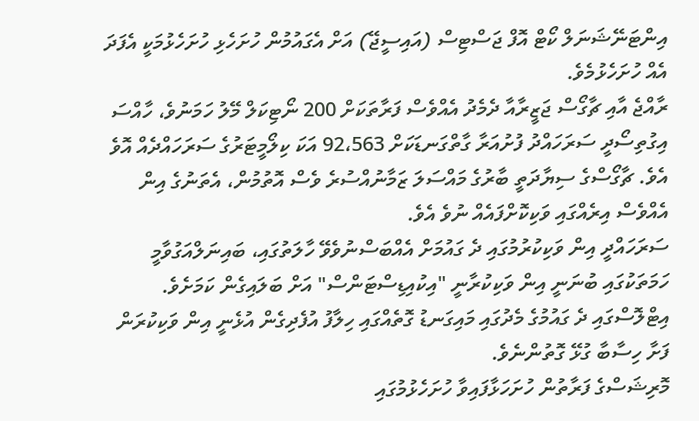އިންޓަނޭޝަނަލް ކޯޓް އޮފް ޖަސްޓިސް (އައިސީޖޭ) އަށް އެގައުމުން ހުށަހެޅި ހުށަހެޅުމަކީ އެފަދަ އެއް ހުށަހެޅުމެވެ.
ރާއްޖެ އާއި ޗާގޯސް ޖަޒީރާއާ ދެމެދު އެއްވެސް ފަރާތަކަށް 200 ނޯޓިކަލް މޭލު ހަމަނުވެ، ހާއްސަ އިގުތިސޯދީ ސަރަހައްދު ފުށުއަރާ ގާތްގަނޑަކަށް 92،563 އަކަ ކިލޯމީޓަރުގެ ސަރަހައްދެއް އޮވެ އެވެ. ޗާގޯސްގެ ސިޔާދަތީ ބާރުގެ މައްސަލަ ޒަމާނުއްސުރެ ވެސް އޮތުމުން، އެތަނުގެ އިން އެއްވެސް އިރެއްގައި ވަކިކޮށްފައެއް ނުވެ އެވެ.
ސަރަހައްދީ އިން ވަކިކުރުމުގައި ދެ ގައުމަށް އެއްބަސްނުވެވޭ ހާލަތުގައި، ބައިނަލްއަގުވާމީ ހަމަތަކުގައި ބުނަނީ އިން ވަކިކުރާނީ "އިކުއިޑިސްޓަންސް" އަށް ބަލައިގެން ކަމަށެވެ. އިޓްލޮސްގައި ދެ ގައުމުގެ މެދުގައި މައިގަނޑު ގޮތެއްގައި ހިލާފު އުފެދިގެން އުޅެނީ އިން ވަކިކުރަން ފަށާ ހިސާބާ ގުޅޭ ގޮތުންނެވެ.
މޮރިޝަސްގެ ފަރާތުން ހުށަހަޅާފައިވާ ހުށަހެޅުމުގައި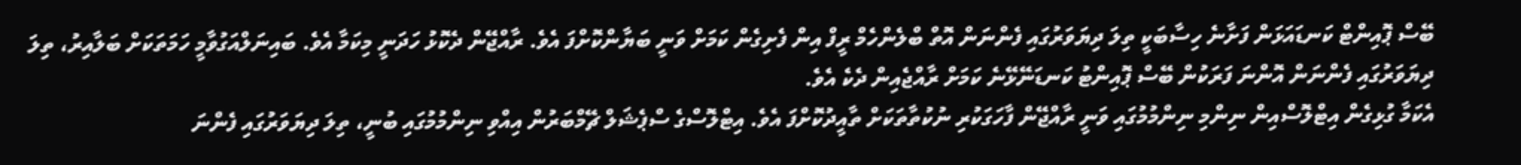ބޭސް ޕޮއިންޓް ކަނޑައަޅަން ފަށާނެ ހިސާބަކީ ތިލަ ދިޔަވަރުގައި ފެންނަން އޮތް ބްލެންހެމް ރީފް އިން ފެށިގެން ކަމަށް ވަނީ ބަޔާންކޮށްފަ އެވެ. ރާއްޖޭން ދެކޮޅު ހަދަނީ މިކަމާ އެވެ. ބައިނަލްއަގުވާމީ ހަމަތަކަށް ބަލާއިރު، ތިލަ ދިޔަވަރުގައި ފެންނަން އޮންނަ ފަރަކުން ބޭސް ޕޮއިންޓު ކަނޑަނޭޅޭނެ ކަމަށް ރާއްޖެއިން ދެކެ އެވެ.
އެކަމާ ގުޅިގެން އިޓްލޮސްއިން ނިންމި ނިންމުމުގައި ވަނީ ރާއްޖޭން ފާހަގަކުރި ނުކުތާތަކަށް ތާއީދުކޮށްފަ އެވެ. އިޓްލޮސްގެ ސްޕެޝަލް ޗޭމްބަރުން އިއްވި ނިންމުމުގައި ބުނީ، ތިލަ ދިޔަވަރުގައި ފެންނަ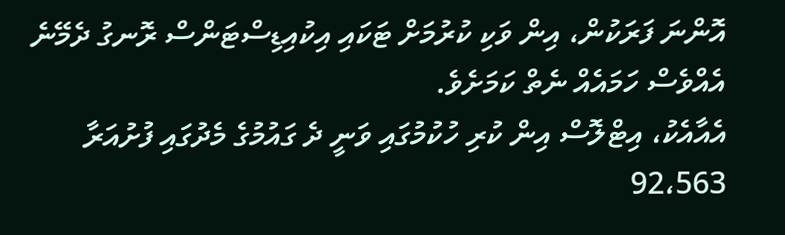އޮންނަ ފަރަކުން، އިން ވަކި ކުރުމަށް ޓަކައި އިކުއިޑިސްޓަންސް ރޮނގު ދެމޭނެ އެއްވެސް ހަމައެއް ނެތް ކަމަށެވެ.
އެއާއެކު، އިޓްލޮސް އިން ކުރި ހުކުމުގައި ވަނީ ދެ ގައުމުގެ މެދުގައި ފުށުއަރާ 92،563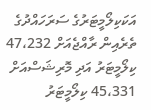އަކަކިލޯމީޓަރުގެ ސަރަހައްދުގެ ތެރެއިން ރާއްޖެއަށް 47،232 ކިލޯމީޓަރު އަދި މޮރިޝަސްއަށް 45،331 ކިލޯމީޓަރު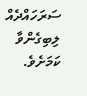ސަރަހައްދެއް ލިބިގެންވާ ކަމަށެވެ.